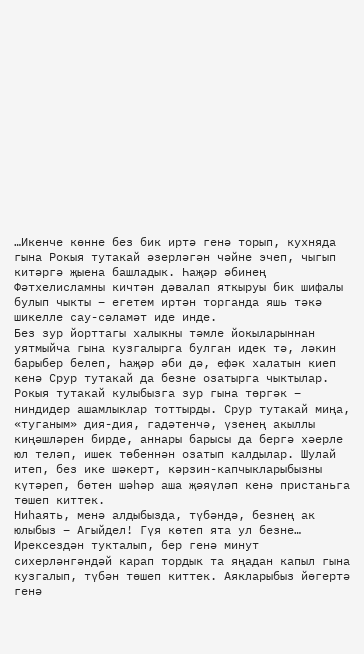…Икенче көнне без бик иртә генә торып, кухняда гына Рокыя тутакай әзерләгән чәйне эчеп, чыгып китәргә җыена башладык. Һаҗәр әбинең Фәтхелисламны кичтән дәвалап яткыруы бик шифалы булып чыкты – егетем иртән торганда яшь тәкә шикелле сау-сәламәт иде инде.
Без зур йорттагы халыкны тәмле йокыларыннан уятмыйча гына кузгалырга булган идек тә, ләкин барыбер белеп, Һаҗәр әби дә, ефәк халатын киеп кенә Срур тутакай да безне озатырга чыктылар. Рокыя тутакай кулыбызга зур гына төргәк – ниндидер ашамлыклар тоттырды. Срур тутакай миңа, «туганым» дия-дия, гадәтенчә, үзенең акыллы киңәшләрен бирде, аннары барысы да бергә хәерле юл теләп, ишек төбеннән озатып калдылар. Шулай итеп, без ике шәкерт, кәрзин-капчыкларыбызны күтәреп, бөтен шәһәр аша җәяүләп кенә пристаньга төшеп киттек.
Ниһаять, менә алдыбызда, түбәндә, безнең ак юлыбыз – Агыйдел! Гүя көтеп ята ул безне… Ирексездән тукталып, бер генә минут сихерләнгәндәй карап тордык та яңадан капыл гына кузгалып, түбән төшеп киттек. Аякларыбыз йөгертә генә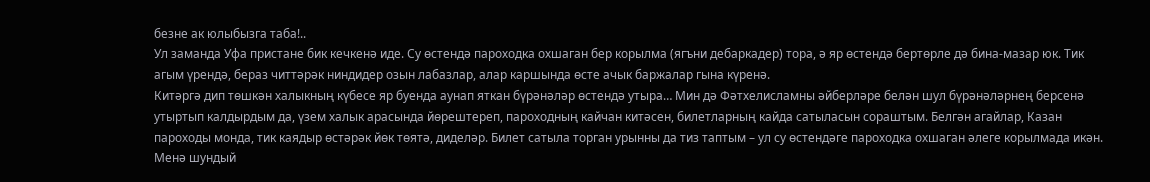безне ак юлыбызга таба!..
Ул заманда Уфа пристане бик кечкенә иде. Су өстендә пароходка охшаган бер корылма (ягъни дебаркадер) тора, ә яр өстендә бертөрле дә бина-мазар юк. Тик агым үрендә, бераз читтәрәк ниндидер озын лабазлар, алар каршында өсте ачык баржалар гына күренә.
Китәргә дип төшкән халыкның күбесе яр буенда аунап яткан бүрәнәләр өстендә утыра… Мин дә Фәтхелисламны әйберләре белән шул бүрәнәләрнең берсенә утыртып калдырдым да, үзем халык арасында йөрештереп, пароходның кайчан китәсен, билетларның кайда сатыласын сораштым. Белгән агайлар, Казан пароходы монда, тик каядыр өстәрәк йөк төятә, диделәр. Билет сатыла торган урынны да тиз таптым – ул су өстендәге пароходка охшаган әлеге корылмада икән.
Менә шундый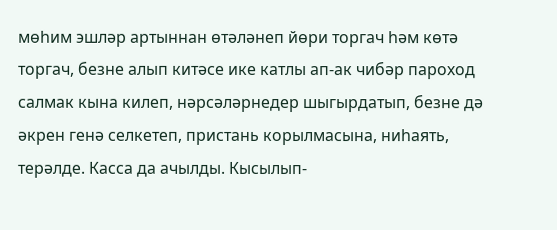мөһим эшләр артыннан өтәләнеп йөри торгач һәм көтә торгач, безне алып китәсе ике катлы ап-ак чибәр пароход салмак кына килеп, нәрсәләрнедер шыгырдатып, безне дә әкрен генә селкетеп, пристань корылмасына, ниһаять, терәлде. Касса да ачылды. Кысылып-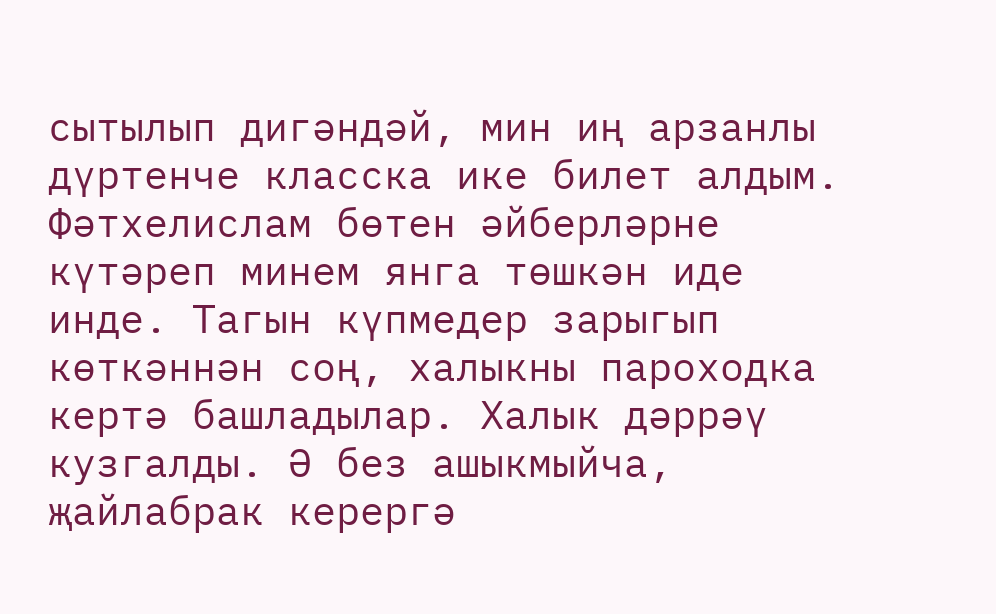сытылып дигәндәй, мин иң арзанлы дүртенче класска ике билет алдым. Фәтхелислам бөтен әйберләрне күтәреп минем янга төшкән иде инде. Тагын күпмедер зарыгып көткәннән соң, халыкны пароходка кертә башладылар. Халык дәррәү кузгалды. Ә без ашыкмыйча, җайлабрак керергә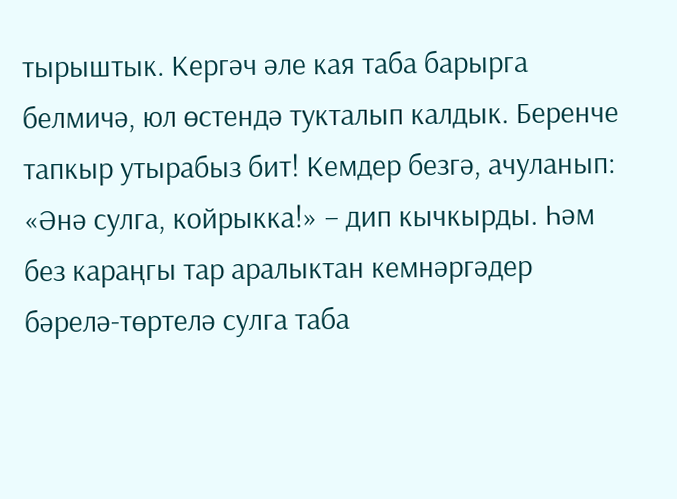тырыштык. Кергәч әле кая таба барырга белмичә, юл өстендә тукталып калдык. Беренче тапкыр утырабыз бит! Кемдер безгә, ачуланып: «Әнә сулга, койрыкка!» – дип кычкырды. Һәм без караңгы тар аралыктан кемнәргәдер бәрелә-төртелә сулга таба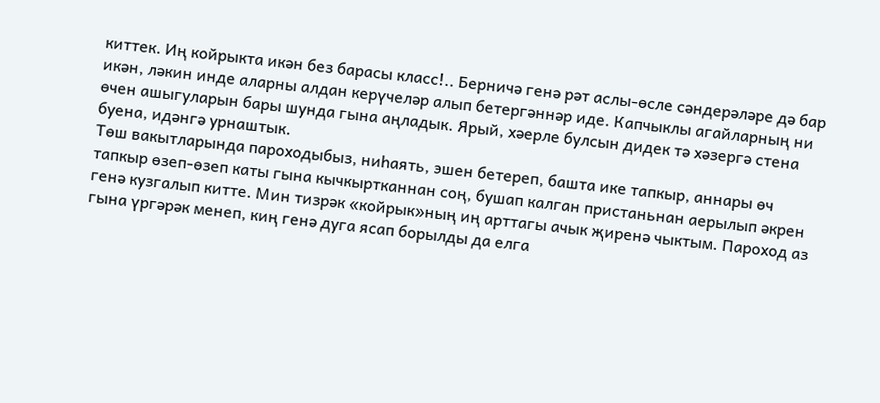киттек. Иң койрыкта икән без барасы класс!.. Берничә генә рәт аслы-өсле сәндерәләре дә бар икән, ләкин инде аларны алдан керүчеләр алып бетергәннәр иде. Капчыклы агайларның ни өчен ашыгуларын бары шунда гына аңладык. Ярый, хәерле булсын дидек тә хәзергә стена буена, идәнгә урнаштык.
Төш вакытларында пароходыбыз, ниһаять, эшен бетереп, башта ике тапкыр, аннары өч тапкыр өзеп-өзеп каты гына кычкыртканнан соң, бушап калган пристаньнан аерылып әкрен генә кузгалып китте. Мин тизрәк «койрык»ның иң арттагы ачык җиренә чыктым. Пароход аз гына үргәрәк менеп, киң генә дуга ясап борылды да елга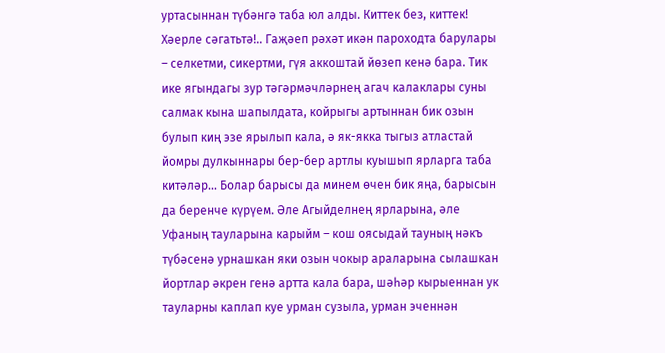уртасыннан түбәнгә таба юл алды. Киттек без, киттек! Хәерле сәгатьтә!.. Гаҗәеп рәхәт икән пароходта барулары – селкетми, сикертми, гүя аккоштай йөзеп кенә бара. Тик ике ягындагы зур тәгәрмәчләрнең агач калаклары суны салмак кына шапылдата, койрыгы артыннан бик озын булып киң эзе ярылып кала, ә як-якка тыгыз атластай йомры дулкыннары бер-бер артлы куышып ярларга таба китәләр… Болар барысы да минем өчен бик яңа, барысын да беренче күрүем. Әле Агыйделнең ярларына, әле Уфаның тауларына карыйм – кош оясыдай тауның нәкъ түбәсенә урнашкан яки озын чокыр араларына сылашкан йортлар әкрен генә артта кала бара, шәһәр кырыеннан ук тауларны каплап куе урман сузыла, урман эченнән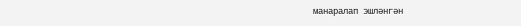манаралап эшләнгән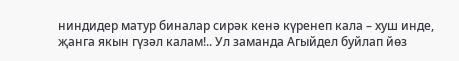ниндидер матур биналар сирәк кенә күренеп кала – хуш инде, җанга якын гүзәл калам!.. Ул заманда Агыйдел буйлап йөз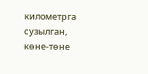километрга сузылган, көне-төне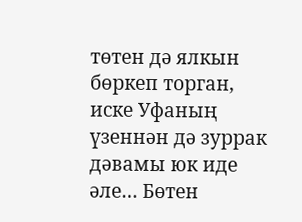төтен дә ялкын бөркеп торган, иске Уфаның үзеннән дә зуррак дәвамы юк иде әле… Бөтен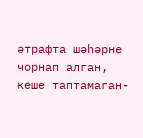әтрафта шәһәрне чорнап алган, кеше таптамаган-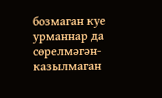бозмаган куе урманнар да сөрелмәгән-казылмаган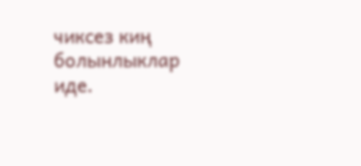чиксез киң болынлыклар иде.